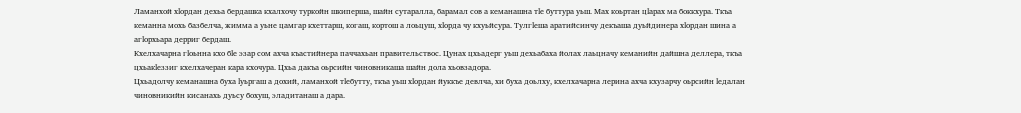Ламанхой хӏордан дехьа бердашка кхалхочу туркойн шкиперша, шайн сутаралла, барамал сов а кеманашна тӏе буттура уьш. Мах коьртан цӏарах ма боккхура. Ткъа кеманна мохь базбелча, жимма а уьне цамгар кхеттарш, когаш, кортош а лоьцуш, хӏорда чу кхуьйсура. Тулгӏеша аратийсинчу декъаша дуьйдинера хӏордан шина а агӏорхьара дерриг бердаш.
Кхелхачарна гӏоьнна кхо бӏе эзар сом ахча къастийнера паччахьан правительствос. Цунах цхьадерг уьш дехьабаха йолах лаьцначу кеманийн дайшна деллера, ткъа цхьакӏеззиг кхелхачеран кара кхочура. Цхьа дакъа оьрсийн чиновникаша шайн дола хьовзадора.
Цхьадолчу кеманашна буха ӏуьргаш а дохий, ламанхой тӏебутту, ткъа уьш хӏордан йуккъе девлча, хи буха доьлху, кхелхачарна лерина ахча кхузарчу оьрсийн ӏедалан чиновникийн кисанахь дуьсу бохуш, эладитанаш а дара.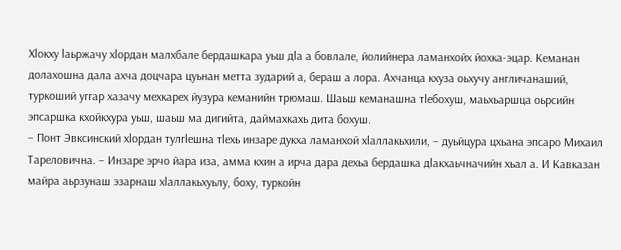Хӏокху ӏаьржачу хӏордан малхбале бердашкара уьш дӏа а бовлале, йолийнера ламанхойх йохка-эцар. Кеманан долахошна дала ахча доцчара цуьнан метта зударий а, бераш а лора. Ахчанца кхуза оьхучу англичанаший, туркоший уггар хазачу мехкарех йузура кеманийн трюмаш. Шаьш кеманашна тӏебохуш, маьхьаршца оьрсийн эпсаршка кхойкхура уьш, шаьш ма дигийта, даймахкахь дита бохуш.
– Понт Эвксинский хӏордан тулгӏешна тӏехь инзаре дукха ламанхой хӏаллакьхили, – дуьйцура цхьана эпсаро Михаил Тареловична. – Инзаре эрчо йара иза, амма кхин а ирча дара дехьа бердашка дӏакхаьчначийн хьал а. И Кавказан майра аьрзунаш эзарнаш хӏаллакьхуьлу, боху, туркойн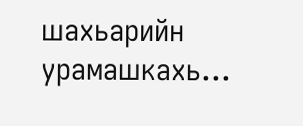шахьарийн урамашкахь…